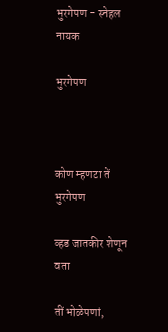भुरगेपण - स्नेहल नायक

भुरगेपण



कोण म्हणटा तें भुरगेपण

व्हड जातकीर शेणून वता

तीं भोळेपणां,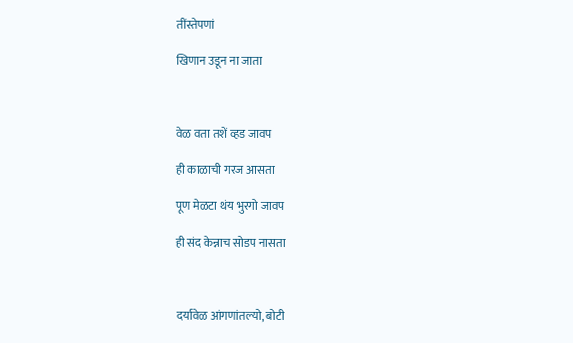तींस्तेपणां

खिणान उडून ना जाता



वेळ वता तशें व्हड जावप

ही काळाची गरज आसता

पूण मेळटा थंय भुरगो जावप

ही संद केन्नाच सोडप नासता



दर्यावेळ आंगणांतल्यो, बोटी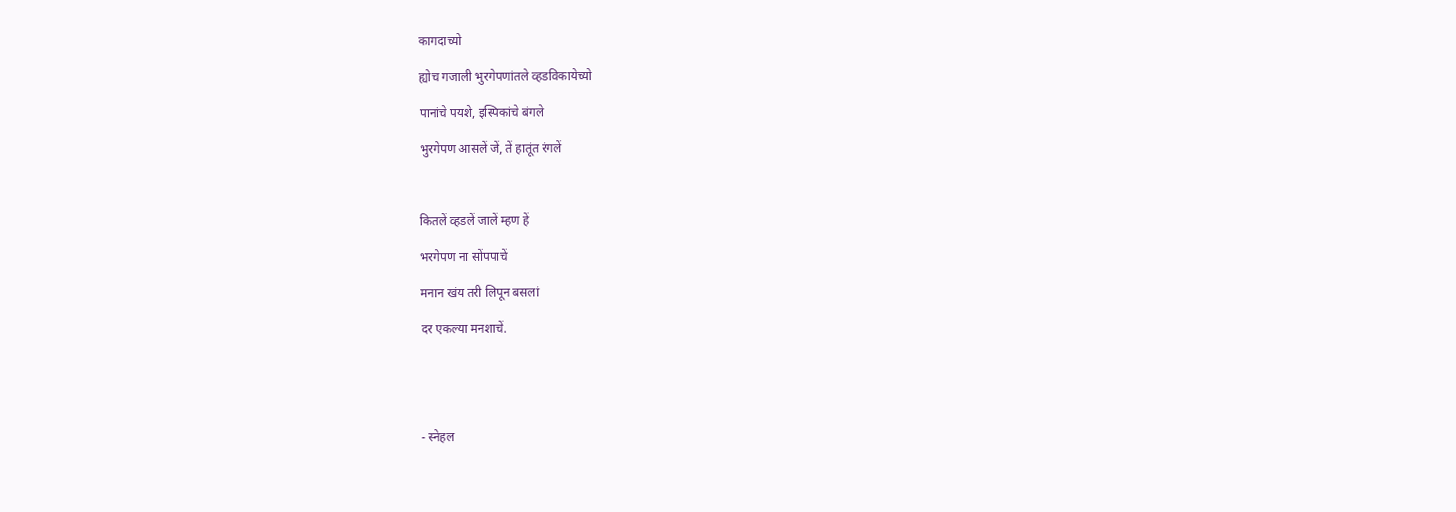कागदाच्यो

ह्योच गजाली भुरगेपणांतले व्हडविकायेच्यो

पानांचे पयशे, इस्पिकांचे बंगले

भुरगेपण आसलें जें, तें हातूंत रंगलें



कितलें व्हडलें जालें म्हण हें

भरगेपण ना सोंपपाचें

मनान खंय तरी लिपून बसलां

दर एकल्या मनशाचें.





- स्नेहल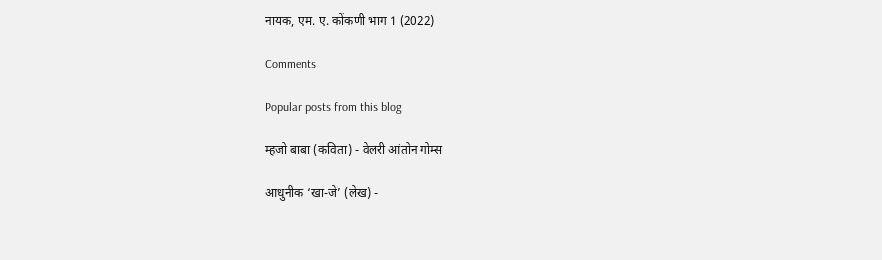नायक, एम. ए. कोंकणी भाग 1 (2022)

Comments

Popular posts from this blog

म्हजो बाबा (कविता) - वेलरी आंतोन गोम्स

आधुनीक ‘खा-जे’ (लेख) -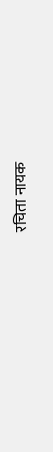रचिता नायक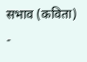सभाव (कविता) -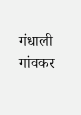गंधाली गांवकर